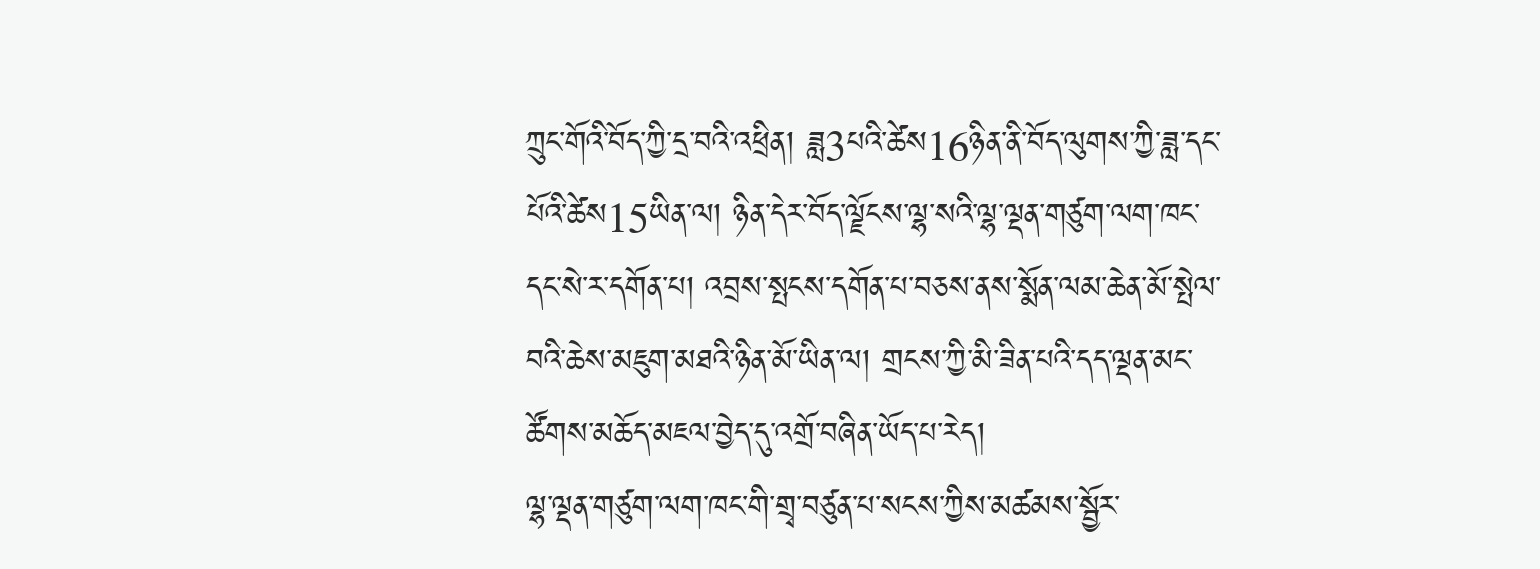ཀྲུང་གོའི་བོད་ཀྱི་དྲ་བའི་འཕྲིན། ཟླ3པའི་ཚེས16ཉིན་ནི་བོད་ལུགས་ཀྱི་ཟླ་དང་པོའི་ཚེས15ཡིན་ལ། ཉིན་དེར་བོད་ལྗོངས་ལྷ་སའི་ལྷ་ལྡན་གཙུག་ལག་ཁང་དང་སེ་ར་དགོན་པ། འབྲས་སྤངས་དགོན་པ་བཅས་ནས་སྨོན་ལམ་ཆེན་མོ་སྤེལ་བའི་ཆེས་མཇུག་མཐའི་ཉིན་མོ་ཡིན་ལ། གྲངས་ཀྱི་མི་ཟིན་པའི་དད་ལྡན་མང་ཚོགས་མཆོད་མཇལ་བྱེད་དུ་འགྲོ་བཞིན་ཡོད་པ་རེད།
ལྷ་ལྡན་གཙུག་ལག་ཁང་གི་གྲྭ་བཙུན་པ་སངས་ཀྱིས་མཚམས་སྦྱོར་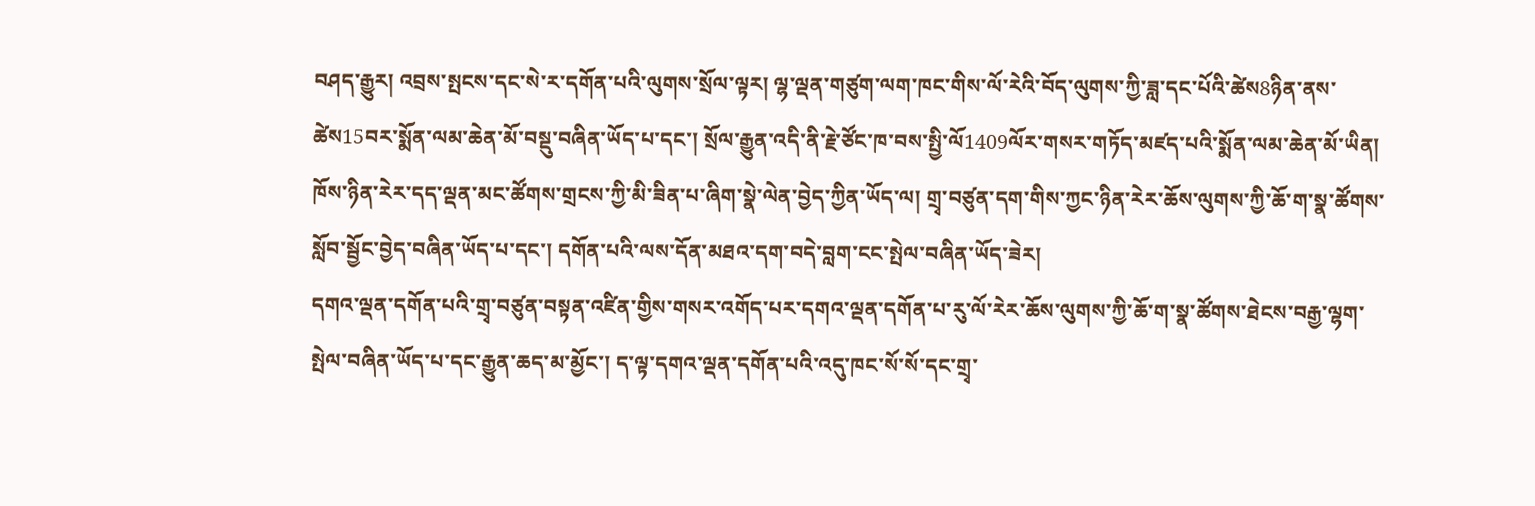བཤད་རྒྱུར། འབྲས་སྤངས་དང་སེ་ར་དགོན་པའི་ལུགས་སྲོལ་ལྟར། ལྷ་ལྡན་གཙུག་ལག་ཁང་གིས་ལོ་རེའི་བོད་ལུགས་ཀྱི་ཟླ་དང་པོའི་ཚེས8ཉིན་ནས་ཚེས15བར་སྨོན་ལམ་ཆེན་མོ་བསྡུ་བཞིན་ཡོད་པ་དང་། སྲོལ་རྒྱུན་འདི་ནི་རྗེ་ཙོང་ཁ་བས་སྤྱི་ལོ1409ལོར་གསར་གཏོད་མཛད་པའི་སྨོན་ལམ་ཆེན་མོ་ཡིན། ཁོས་ཉིན་རེར་དད་ལྡན་མང་ཚོགས་གྲངས་ཀྱི་མི་ཟིན་པ་ཞིག་སྣེ་ལེན་བྱེད་ཀྱིན་ཡོད་ལ། གྲྭ་བཙུན་དག་གིས་ཀྱང་ཉིན་རེར་ཆོས་ལུགས་ཀྱི་ཆོ་ག་སྣ་ཚོགས་སློབ་སྦྱོང་བྱེད་བཞིན་ཡོད་པ་དང་། དགོན་པའི་ལས་དོན་མཐའ་དག་བདེ་བླག་ངང་སྤེལ་བཞིན་ཡོད་ཟེར།
དགའ་ལྡན་དགོན་པའི་གྲྭ་བཙུན་བསྟན་འཛིན་གྱིས་གསར་འགོད་པར་དགའ་ལྡན་དགོན་པ་རུ་ལོ་རེར་ཆོས་ལུགས་ཀྱི་ཆོ་ག་སྣ་ཚོགས་ཐེངས་བརྒྱ་ལྷག་སྤེལ་བཞིན་ཡོད་པ་དང་རྒྱུན་ཆད་མ་མྱོང་། ད་ལྟ་དགའ་ལྡན་དགོན་པའི་འདུ་ཁང་སོ་སོ་དང་གྲྭ་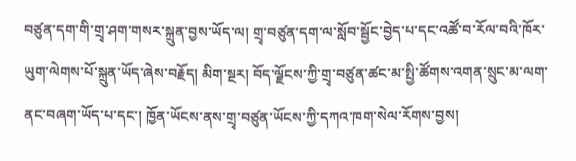བཙུན་དག་གི་གྲྭ་ཤག་གསར་སྐྲུན་བྱས་ཡོད་ལ། གྲྭ་བཙུན་དག་ལ་སློབ་སྦྱོང་བྱེད་པ་དང་འཚོ་བ་རོལ་བའི་ཁོར་ཡུག་ལེགས་པོ་སྐྲུན་ཡོད་ཞེས་བརྗོད། མིག་སྔར། བོད་ལྗོངས་ཀྱི་གྲྭ་བཙུན་ཚང་མ་སྤྱི་ཚོགས་འགན་སྲུང་མ་ལག་ནང་བཞག་ཡོད་པ་དང་། ཁྱོན་ཡོངས་ནས་གྲྭ་བཙུན་ཡོངས་ཀྱི་དཀའ་ཁག་སེལ་རོགས་བྱས།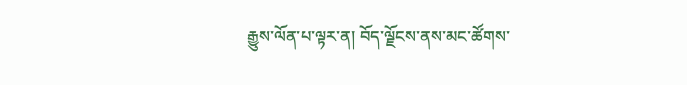རྒྱུས་ལོན་པ་ལྟར་ན། བོད་ལྗོངས་ནས་མང་ཚོགས་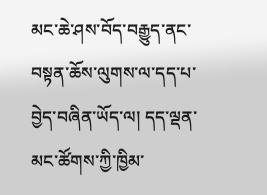མང་ཆེ་ཤས་བོད་བརྒྱུད་ནང་བསྟན་ཆོས་ལུགས་ལ་དད་པ་བྱེད་བཞིན་ཡོད་ལ། དད་ལྡན་མང་ཚོགས་ཀྱི་ཁྱིམ་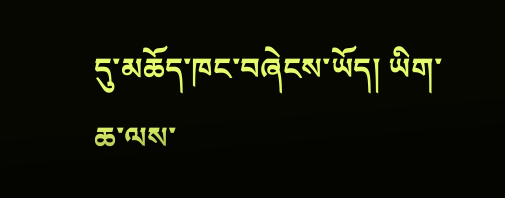དུ་མཆོད་ཁང་བཞེངས་ཡོད། ཡིག་ཆ་ལས་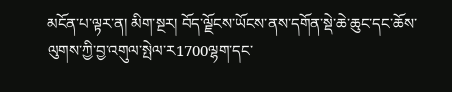མངོན་པ་ལྟར་ན། མིག་སྔར། བོད་ལྗོངས་ཡོངས་ནས་དགོན་སྡེ་ཆེ་ཆུང་དང་ཆོས་ལུགས་ཀྱི་བྱ་འགུལ་སྤེལ་ར1700ལྷག་དང་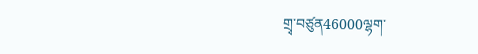གྲྭ་བཙུན46000ལྷག་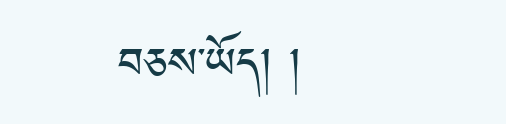བཅས་ཡོད། །